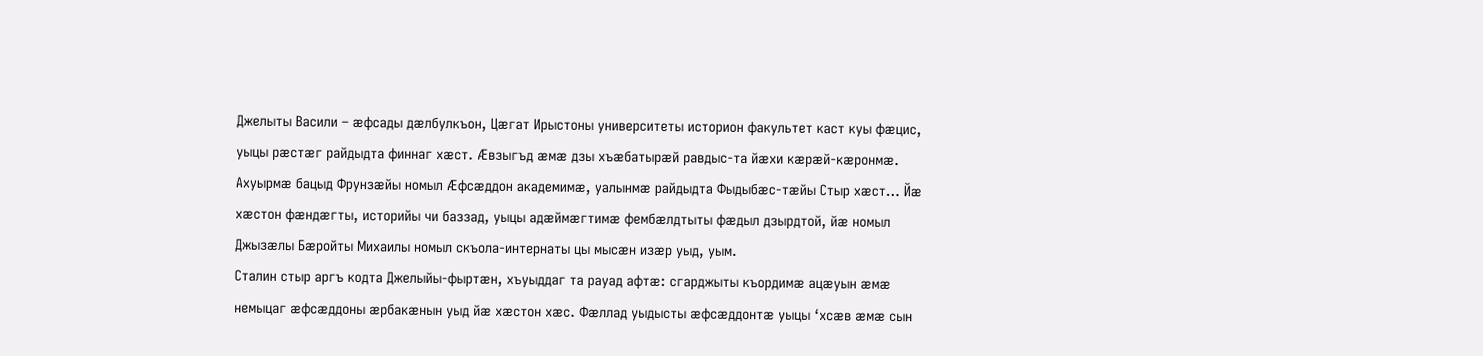Джелыты Васили – æфсады дæлбулкъон, Цæгат Ирыстоны университеты историон факультет каст куы фæцис, уыцы рæстæг райдыдта финнаг хæст. Æвзыгъд æмæ дзы хъæбатырæй равдыс-та йæхи кæрæй-кæронмæ.
Ахуырмæ бацыд Фрунзæйы номыл Æфсæддон академимæ, уалынмæ райдыдта Фыдыбæс-тæйы Стыр хæст… Йæ хæстон фæндæгты, историйы чи баззад, уыцы адæймæгтимæ фембæлдтыты фæдыл дзырдтой, йæ номыл Джызæлы Бæройты Михаилы номыл скъола-интернаты цы мысæн изæр уыд, уым.
Сталин стыр аргъ кодта Джелыйы-фыртæн, хъуыддаг та рауад афтæ: сгарджыты къордимæ ацæуын æмæ немыцаг æфсæддоны æрбакæнын уыд йæ хæстон хæс. Фæллад уыдысты æфсæддонтæ уыцы ‘хсæв æмæ сын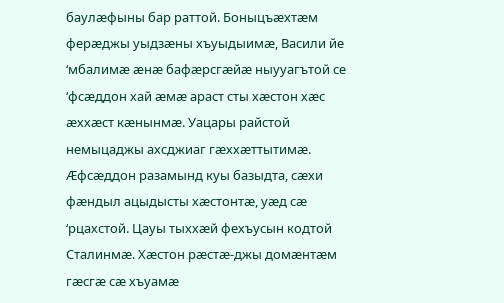баулæфыны бар раттой. Боныцъæхтæм ферæджы уыдзæны хъуыдыимæ, Васили йе ‘мбалимæ æнæ бафæрсгæйæ ныууагътой се ‘фсæддон хай æмæ араст сты хæстон хæс æххæст кæнынмæ. Уацары райстой немыцаджы ахсджиаг гæххæттытимæ. Æфсæддон разамынд куы базыдта, сæхи фæндыл ацыдысты хæстонтæ, уæд сæ ‘рцахстой. Цауы тыххæй фехъусын кодтой Сталинмæ. Хæстон рæстæ-джы домæнтæм гæсгæ сæ хъуамæ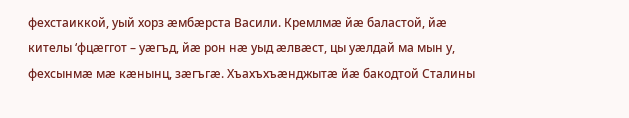фехстаиккой, уый хорз æмбæрста Васили. Кремлмæ йæ баластой, йæ кителы ‘фцæггот – уæгъд, йæ рон нæ уыд æлвæст, цы уæлдай ма мын у, фехсынмæ мæ кæнынц, зæгъгæ. Хъахъхъæнджытæ йæ бакодтой Сталины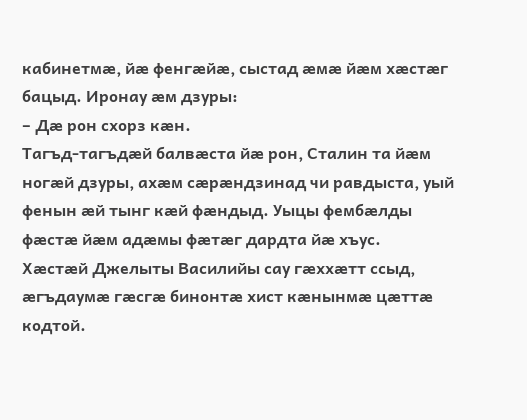кабинетмæ, йæ фенгæйæ, сыстад æмæ йæм хæстæг бацыд. Иронау æм дзуры:
– Дæ рон схорз кæн.
Тагъд-тагъдæй балвæста йæ рон, Сталин та йæм ногæй дзуры, ахæм сæрæндзинад чи равдыста, уый фенын æй тынг кæй фæндыд. Уыцы фембæлды
фæстæ йæм адæмы фæтæг дардта йæ хъус.
Хæстæй Джелыты Василийы сау гæххæтт ссыд, æгъдаумæ гæсгæ бинонтæ хист кæнынмæ цæттæ кодтой.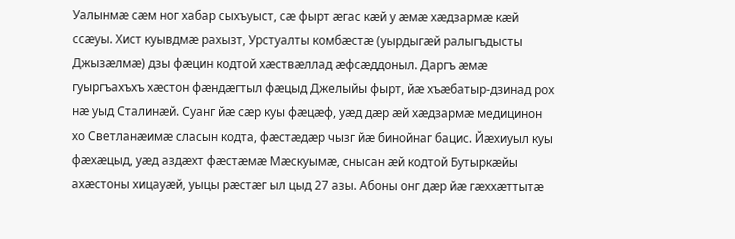Уалынмæ сæм ног хабар сыхъуыст, сæ фырт æгас кæй у æмæ хæдзармæ кæй ссæуы. Хист куывдмæ рахызт, Урстуалты комбæстæ (уырдыгæй ралыгъдысты Джызæлмæ) дзы фæцин кодтой хæствæллад æфсæддоныл. Даргъ æмæ гуыргъахъхъ хæстон фæндæгтыл фæцыд Джелыйы фырт, йæ хъæбатыр-дзинад рох нæ уыд Сталинæй. Суанг йæ сæр куы фæцæф, уæд дæр æй хæдзармæ медицинон хо Светланæимæ сласын кодта, фæстæдæр чызг йæ бинойнаг бацис. Йæхиуыл куы фæхæцыд, уæд аздæхт фæстæмæ Мæскуымæ, снысан æй кодтой Бутыркæйы ахæстоны хицауæй, уыцы рæстæг ыл цыд 27 азы. Абоны онг дæр йæ гæххæттытæ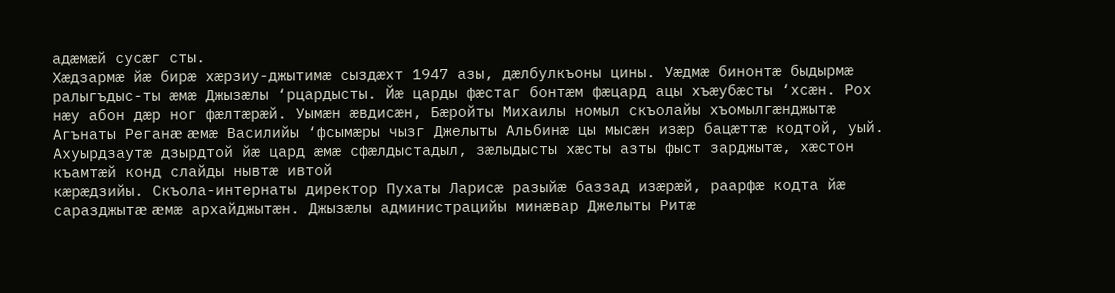адæмæй сусæг сты.
Хæдзармæ йæ бирæ хæрзиу-джытимæ сыздæхт 1947 азы, дæлбулкъоны цины. Уæдмæ бинонтæ быдырмæ ралыгъдыс-ты æмæ Джызæлы ‘рцардысты. Йæ царды фæстаг бонтæм фæцард ацы хъæубæсты ‘хсæн. Рох нæу абон дæр ног фæлтæрæй. Уымæн æвдисæн, Бæройты Михаилы номыл скъолайы хъомылгæнджытæ Агънаты Реганæ æмæ Василийы ‘фсымæры чызг Джелыты Альбинæ цы мысæн изæр бацæттæ кодтой, уый. Ахуырдзаутæ дзырдтой йæ цард æмæ сфæлдыстадыл, зæлыдысты хæсты азты фыст зарджытæ, хæстон къамтæй конд слайды нывтæ ивтой
кæрæдзийы. Скъола-интернаты директор Пухаты Ларисæ разыйæ баззад изæрæй, раарфæ кодта йæ саразджытæ æмæ архайджытæн. Джызæлы администрацийы минæвар Джелыты Ритæ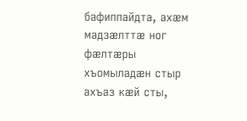бафиппайдта, ахæм мадзæлттæ ног фæлтæры хъомыладæн стыр ахъаз кæй сты,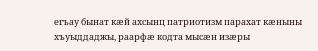егъау бынат кæй ахсынц патриотизм парахат кæныны хъуыддаджы, раарфæ кодта мысæн изæры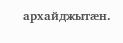архайджытæн.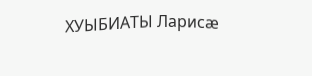ХУЫБИАТЫ Ларисæ